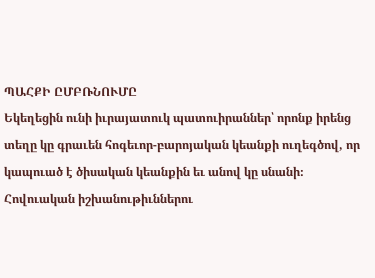ՊԱՀՔԻ ԸՄԲՌՆՈՒՄԸ
Եկեղեցին ունի իւրայատուկ պատուիրաններ՝ որոնք իրենց տեղը կը գրաւեն հոգեւոր-բարոյական կեանքի ուղեգծով, որ կապուած է ծիսական կեանքին եւ անով կը սնանի։ Հովուական իշխանութիւններու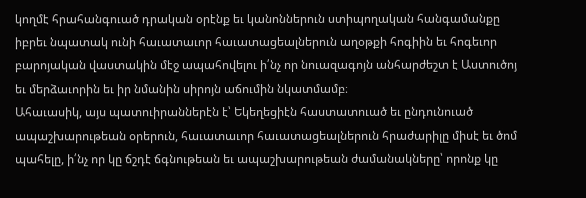կողմէ հրահանգուած դրական օրէնք եւ կանոններուն ստիպողական հանգամանքը իբրեւ նպատակ ունի հաւատաւոր հաւատացեալներուն աղօթքի հոգիին եւ հոգեւոր բարոյական վաստակին մէջ ապահովելու ի՛նչ որ նուազագոյն անհարժեշտ է Աստուծոյ եւ մերձաւորին եւ իր նմանին սիրոյն աճումին նկատմամբ։
Ահաւասիկ, այս պատուիրաններէն է՝ Եկեղեցիէն հաստատուած եւ ընդունուած ապաշխարութեան օրերուն, հաւատաւոր հաւատացեալներուն հրաժարիլը միսէ եւ ծոմ պահելը, ի՛նչ որ կը ճշդէ ճգնութեան եւ ապաշխարութեան ժամանակները՝ որոնք կը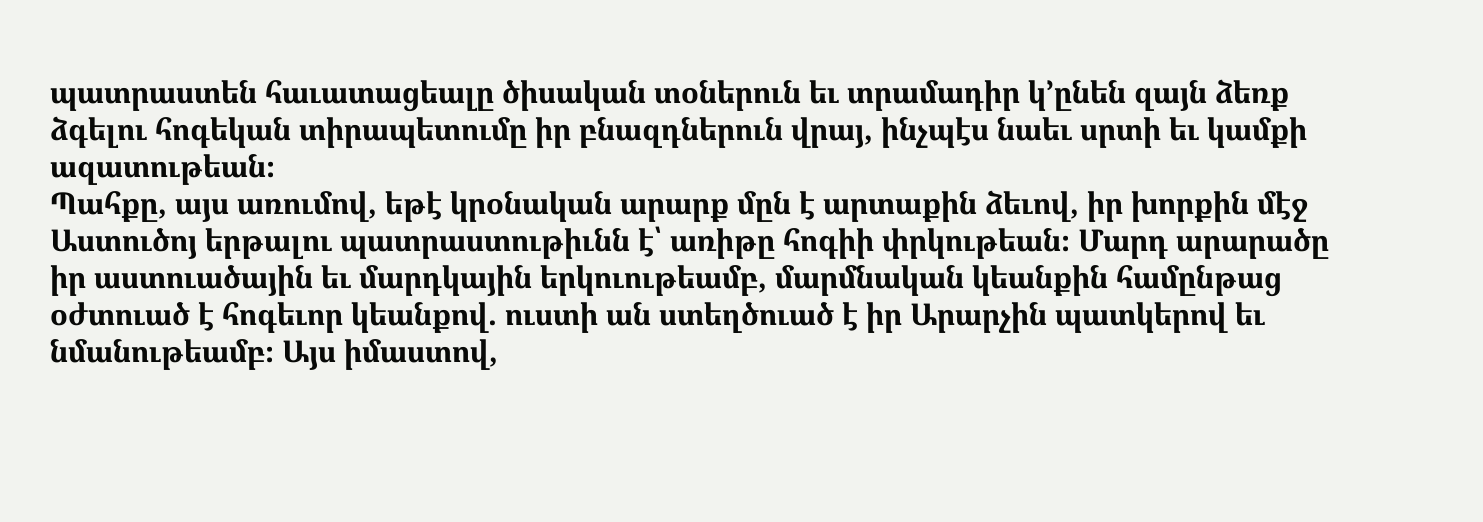պատրաստեն հաւատացեալը ծիսական տօներուն եւ տրամադիր կ՚ընեն զայն ձեռք ձգելու հոգեկան տիրապետումը իր բնազդներուն վրայ, ինչպէս նաեւ սրտի եւ կամքի ազատութեան։
Պահքը, այս առումով, եթէ կրօնական արարք մըն է արտաքին ձեւով, իր խորքին մէջ Աստուծոյ երթալու պատրաստութիւնն է՝ առիթը հոգիի փրկութեան։ Մարդ արարածը իր աստուածային եւ մարդկային երկուութեամբ, մարմնական կեանքին համընթաց օժտուած է հոգեւոր կեանքով. ուստի ան ստեղծուած է իր Արարչին պատկերով եւ նմանութեամբ։ Այս իմաստով,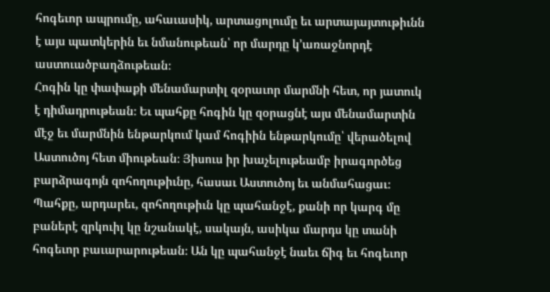հոգեւոր ապրումը, ահաւասիկ, արտացոլումը եւ արտայայտութիւնն է այս պատկերին եւ նմանութեան՝ որ մարդը կ՚առաջնորդէ աստուածբաղձութեան։
Հոգին կը փափաքի մենամարտիլ զօրաւոր մարմնի հետ, որ յատուկ է դիմադրութեան։ Եւ պահքը հոգին կը զօրացնէ այս մենամարտին մէջ եւ մարմնին ենթարկում կամ հոգիին ենթարկումը՝ վերածելով Աստուծոյ հետ միութեան։ Յիսուս իր խաչելութեամբ իրագործեց բարձրագոյն զոհողութիւնը, հասաւ Աստուծոյ եւ անմահացաւ։
Պահքը, արդարեւ, զոհողութիւն կը պահանջէ, քանի որ կարգ մը բաներէ զրկուիլ կը նշանակէ, սակայն, ասիկա մարդս կը տանի հոգեւոր բաւարարութեան։ Ան կը պահանջէ նաեւ ճիգ եւ հոգեւոր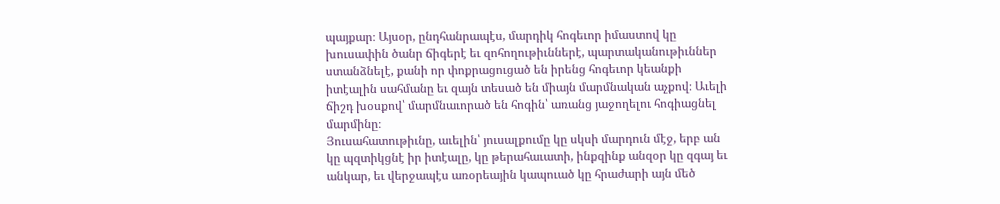պայքար։ Այսօր, ընդհանրապէս, մարդիկ հոգեւոր իմաստով կը խուսափին ծանր ճիգերէ եւ զոհողութիւններէ, պարտականութիւններ ստանձնելէ, քանի որ փոքրացուցած են իրենց հոգեւոր կեանքի իտէալին սահմանը եւ զայն տեսած են միայն մարմնական աչքով։ Աւելի ճիշդ խօսքով՝ մարմնաւորած են հոգին՝ առանց յաջողելու հոգիացնել մարմինը։
Յուսահատութիւնը, աւելին՝ յուսալքումը կը սկսի մարդուն մէջ, երբ ան կը պզտիկցնէ իր իտէալը, կը թերահաւատի, ինքզինք անզօր կը զգայ եւ անկար, եւ վերջապէս առօրեային կապուած կը հրաժարի այն մեծ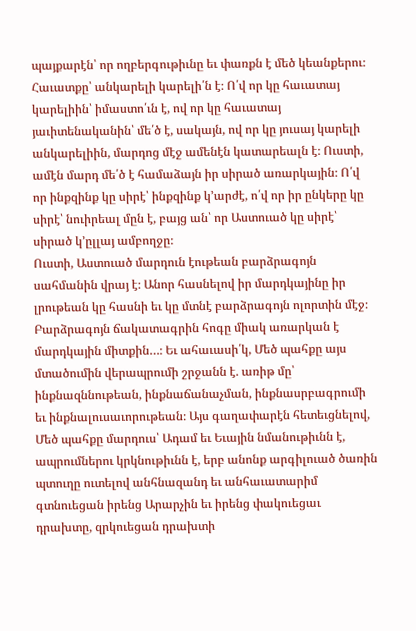պայքարէն՝ որ ողբերգութիւնը եւ փառքն է մեծ կեանքերու։
Հաւատքը՝ անկարելի կարելի՛ն է։ Ո՛վ որ կը հաւատայ կարելիին՝ իմաստո՛ւն է, ով որ կը հաւատայ յաւիտենականին՝ մե՛ծ է, սակայն, ով որ կը յուսայ կարելի անկարելիին, մարդոց մէջ ամենէն կատարեալն է։ Ուստի, ամէն մարդ մե՛ծ է համաձայն իր սիրած առարկային։ Ո՛վ որ ինքզինք կը սիրէ՝ ինքզինք կ՚արժէ, ո՛վ որ իր ընկերը կը սիրէ՝ նուիրեալ մըն է, բայց ան՝ որ Աստուած կը սիրէ՝ սիրած կ՚ըլլայ ամբողջը։
Ուստի, Աստուած մարդուն էութեան բարձրագոյն սահմանին վրայ է։ Անոր հասնելով իր մարդկայինը իր լրութեան կը հասնի եւ կը մտնէ բարձրագոյն ոլորտին մէջ։
Բարձրագոյն ճակատագրին հոգը միակ առարկան է մարդկային միտքին…։ Եւ ահաւասի՛կ, Մեծ պահքը այս մտածումին վերապրումի շրջանն է. առիթ մը՝ ինքնազննութեան, ինքնաճանաչման, ինքնասրբագրումի եւ ինքնալուսաւորութեան։ Այս գաղափարէն հետեւցնելով, Մեծ պահքը մարդուս՝ Ադամ եւ Եւային նմանութիւնն է, ապրումներու կրկնութիւնն է, երբ անոնք արգիլուած ծառին պտուղը ուտելով անհնազանդ եւ անհաւատարիմ գտնուեցան իրենց Արարչին եւ իրենց փակուեցաւ դրախտը, զրկուեցան դրախտի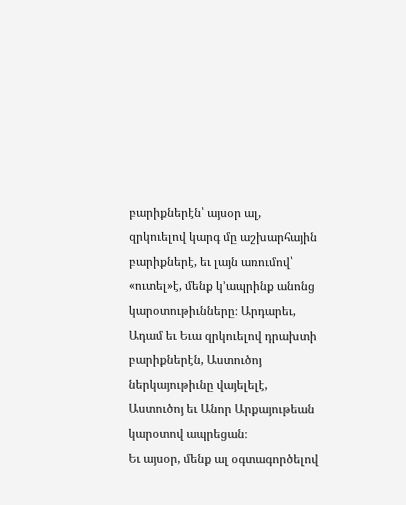բարիքներէն՝ այսօր ալ, զրկուելով կարգ մը աշխարհային բարիքներէ, եւ լայն առումով՝ «ուտել»է, մենք կ՚ապրինք անոնց կարօտութիւնները։ Արդարեւ, Ադամ եւ Եւա զրկուելով դրախտի բարիքներէն, Աստուծոյ ներկայութիւնը վայելելէ, Աստուծոյ եւ Անոր Արքայութեան կարօտով ապրեցան։
Եւ այսօր, մենք ալ օգտագործելով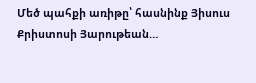Մեծ պահքի առիթը՝ հասնինք Յիսուս Քրիստոսի Յարութեան…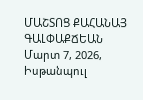ՄԱՇՏՈՑ ՔԱՀԱՆԱՅ ԳԱԼՓԱՔՃԵԱՆ
Մարտ 7, 2026, Իսթանպուլ